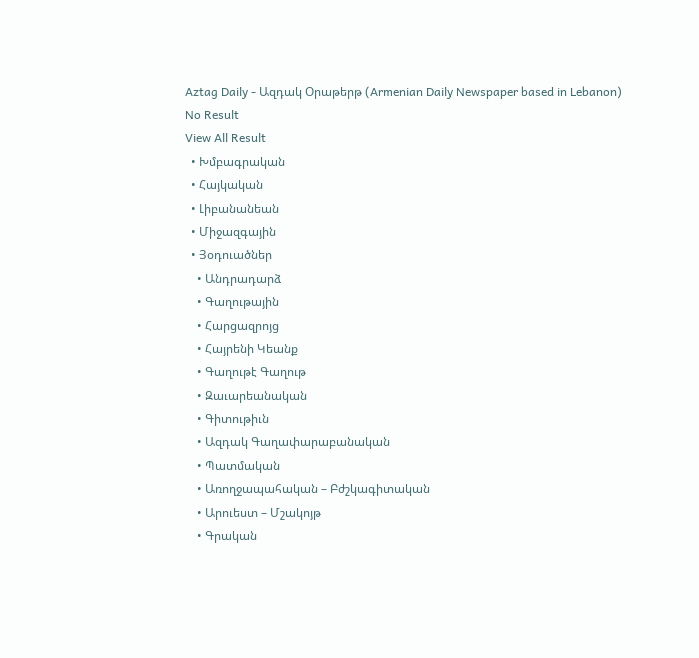Aztag Daily - Ազդակ Օրաթերթ (Armenian Daily Newspaper based in Lebanon)
No Result
View All Result
  • Խմբագրական
  • Հայկական
  • Լիբանանեան
  • Միջազգային
  • Յօդուածներ
    • Անդրադարձ
    • Գաղութային
    • Հարցազրոյց
    • Հայրենի Կեանք
    • Գաղութէ Գաղութ
    • Զաւարեանական
    • Գիտութիւն
    • Ազդակ Գաղափարաբանական
    • Պատմական
    • Առողջապահական – Բժշկագիտական
    • Արուեստ – Մշակոյթ
    • Գրական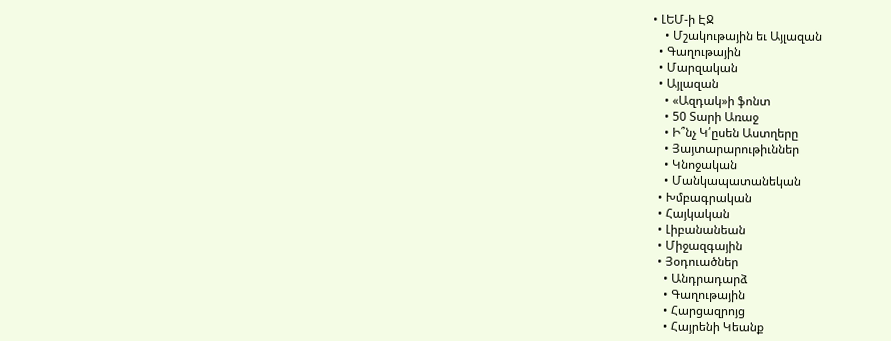• ԼԵՄ-ի ԷՋ
    • Մշակութային եւ Այլազան
  • Գաղութային
  • Մարզական
  • Այլազան
    • «Ազդակ»ի ֆոնտ
    • 50 Տարի Առաջ
    • Ի՞նչ Կ՛ըսեն Աստղերը
    • Յայտարարութիւններ
    • Կնոջական
    • Մանկապատանեկան
  • Խմբագրական
  • Հայկական
  • Լիբանանեան
  • Միջազգային
  • Յօդուածներ
    • Անդրադարձ
    • Գաղութային
    • Հարցազրոյց
    • Հայրենի Կեանք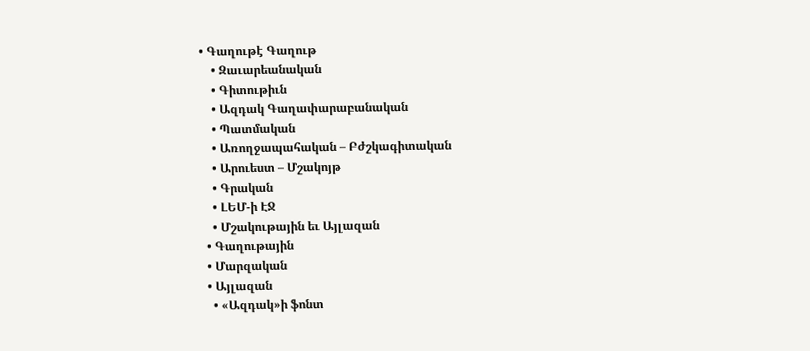• Գաղութէ Գաղութ
    • Զաւարեանական
    • Գիտութիւն
    • Ազդակ Գաղափարաբանական
    • Պատմական
    • Առողջապահական – Բժշկագիտական
    • Արուեստ – Մշակոյթ
    • Գրական
    • ԼԵՄ-ի ԷՋ
    • Մշակութային եւ Այլազան
  • Գաղութային
  • Մարզական
  • Այլազան
    • «Ազդակ»ի ֆոնտ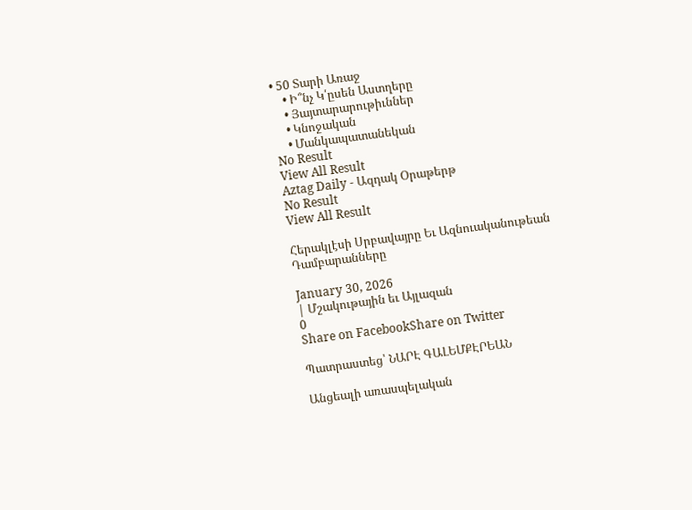• 50 Տարի Առաջ
    • Ի՞նչ Կ՛ըսեն Աստղերը
    • Յայտարարութիւններ
    • Կնոջական
    • Մանկապատանեկան
No Result
View All Result
Aztag Daily - Ազդակ Օրաթերթ
No Result
View All Result

Հերակլէսի Սրբավայրը Եւ Ազնուականութեան Դամբարանները

January 30, 2026
| Մշակութային եւ Այլազան
0
Share on FacebookShare on Twitter

Պատրաստեց՝ ՆԱՐԷ ԳԱԼԵՄՔԷՐԵԱՆ

Անցեալի առասպելական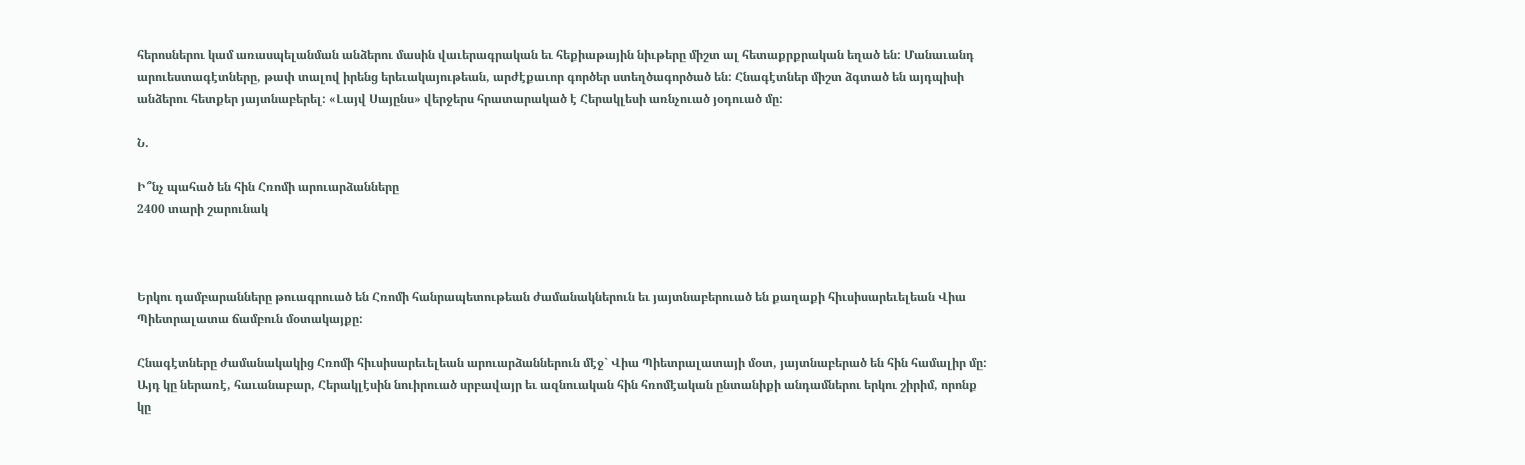հերոսներու կամ առասպելանման անձերու մասին վաւերագրական եւ հեքիաթային նիւթերը միշտ ալ հետաքրքրական եղած են: Մանաւանդ արուեստագէտները, թափ տալով իրենց երեւակայութեան, արժէքաւոր գործեր ստեղծագործած են: Հնագէտներ միշտ ձգտած են այդպիսի անձերու հետքեր յայտնաբերել: «Լայվ Սայընս» վերջերս հրատարակած է Հերակլեսի առնչուած յօդուած մը:

Ն.

Ի՞նչ պահած են հին Հռոմի արուարձանները
2400 տարի շարունակ



Երկու դամբարանները թուագրուած են Հռոմի հանրապետութեան ժամանակներուն եւ յայտնաբերուած են քաղաքի հիւսիսարեւելեան Վիա Պիետրալատա ճամբուն մօտակայքը:

Հնագէտները ժամանակակից Հռոմի հիւսիսարեւելեան արուարձաններուն մէջ` Վիա Պիետրալատայի մօտ, յայտնաբերած են հին համալիր մը: Այդ կը ներառէ, հաւանաբար, Հերակլէսին նուիրուած սրբավայր եւ ազնուական հին հռոմէական ընտանիքի անդամներու երկու շիրիմ, որոնք կը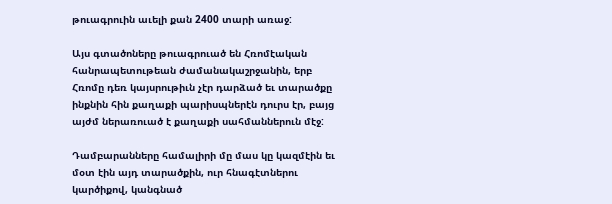թուագրուին աւելի քան 2400 տարի առաջ:

Այս գտածոները թուագրուած են Հռոմէական հանրապետութեան ժամանակաշրջանին, երբ Հռոմը դեռ կայսրութիւն չէր դարձած եւ տարածքը ինքնին հին քաղաքի պարիսպներէն դուրս էր, բայց այժմ ներառուած է քաղաքի սահմաններուն մէջ:

Դամբարանները համալիրի մը մաս կը կազմէին եւ մօտ էին այդ տարածքին, ուր հնագէտներու կարծիքով, կանգնած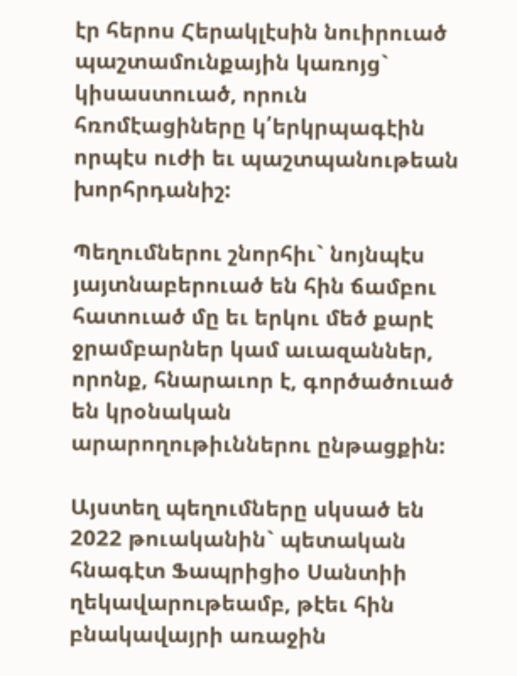էր հերոս Հերակլէսին նուիրուած պաշտամունքային կառոյց` կիսաստուած, որուն հռոմէացիները կ՛երկրպագէին որպէս ուժի եւ պաշտպանութեան խորհրդանիշ:

Պեղումներու շնորհիւ` նոյնպէս յայտնաբերուած են հին ճամբու հատուած մը եւ երկու մեծ քարէ ջրամբարներ կամ աւազաններ, որոնք, հնարաւոր է, գործածուած են կրօնական արարողութիւններու ընթացքին:

Այստեղ պեղումները սկսած են 2022 թուականին` պետական հնագէտ Ֆապրիցիօ Սանտիի ղեկավարութեամբ, թէեւ հին բնակավայրի առաջին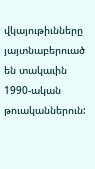վկայութիւնները յայտնաբերուած են տակաւին 1990-ական թուականներուն: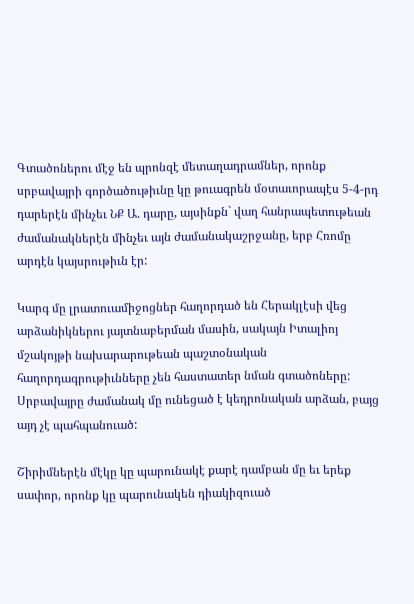Գտածոներու մէջ են պրոնզէ մետաղադրամներ, որոնք սրբավայրի գործածութիւնը կը թուագրեն մօտաւորապէս 5-4-րդ դարերէն մինչեւ ՆՔ Ա. դարը, այսինքն` վաղ հանրապետութեան ժամանակներէն մինչեւ այն ժամանակաշրջանը, երբ Հռոմը արդէն կայսրութիւն էր:

Կարգ մը լրատուամիջոցներ հաղորդած են Հերակլէսի վեց արձանիկներու յայտնաբերման մասին, սակայն Իտալիոյ մշակոյթի նախարարութեան պաշտօնական հաղորդագրութիւնները չեն հաստատեր նման գտածոները: Սրբավայրը ժամանակ մը ունեցած է կեդրոնական արձան, բայց այդ չէ պահպանուած:

Շիրիմներէն մէկը կը պարունակէ քարէ դամբան մը եւ երեք սափոր, որոնք կը պարունակեն դիակիզուած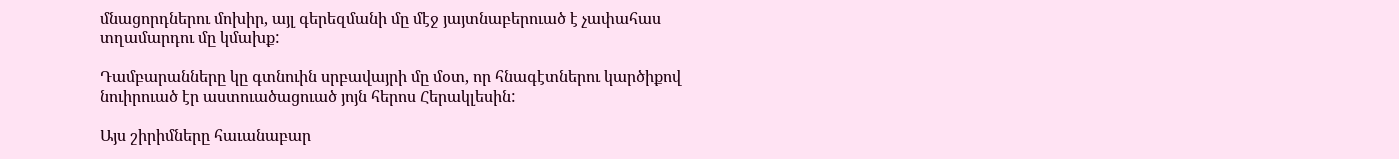մնացորդներու մոխիր, այլ գերեզմանի մը մէջ յայտնաբերուած է չափահաս տղամարդու մը կմախք:

Դամբարանները կը գտնուին սրբավայրի մը մօտ, որ հնագէտներու կարծիքով նուիրուած էր աստուածացուած յոյն հերոս Հերակլեսին:

Այս շիրիմները հաւանաբար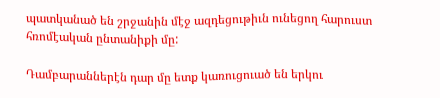պատկանած են շրջանին մէջ ազդեցութիւն ունեցող հարուստ հռոմէական ընտանիքի մը:

Դամբարաններէն դար մը ետք կառուցուած են երկու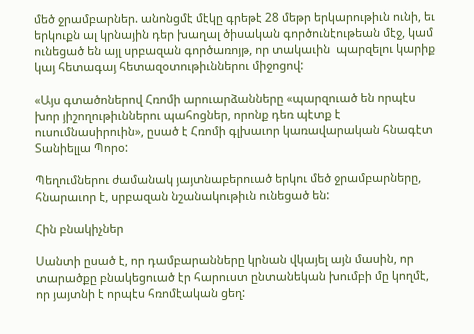մեծ ջրամբարներ. անոնցմէ մէկը գրեթէ 28 մեթր երկարութիւն ունի, եւ երկուքն ալ կրնային դեր խաղալ ծիսական գործունէութեան մէջ, կամ ունեցած են այլ սրբազան գործառոյթ, որ տակաւին  պարզելու կարիք կայ հետագայ հետազօտութիւններու միջոցով:

«Այս գտածոներով Հռոմի արուարձանները «պարզուած են որպէս խոր յիշողութիւններու պահոցներ, որոնք դեռ պէտք է ուսումնասիրուին», ըսած է Հռոմի գլխաւոր կառավարական հնագէտ Տանիելլա Պորօ:

Պեղումներու ժամանակ յայտնաբերուած երկու մեծ ջրամբարները, հնարաւոր է, սրբազան նշանակութիւն ունեցած են:

Հին բնակիչներ

Սանտի ըսած է, որ դամբարանները կրնան վկայել այն մասին, որ տարածքը բնակեցուած էր հարուստ ընտանեկան խումբի մը կողմէ, որ յայտնի է որպէս հռոմէական ցեղ: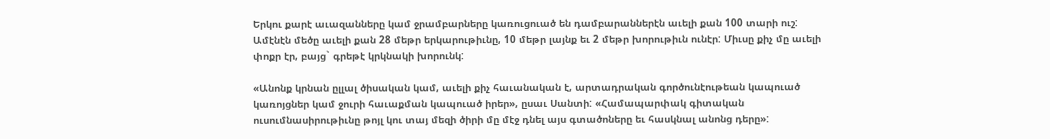Երկու քարէ աւազանները կամ ջրամբարները կառուցուած են դամբարաններէն աւելի քան 100 տարի ուշ: Ամէնէն մեծը աւելի քան 28 մեթր երկարութիւնը, 10 մեթր լայնք եւ 2 մեթր խորութիւն ունէր: Միւսը քիչ մը աւելի փոքր էր, բայց` գրեթէ կրկնակի խորունկ:

«Անոնք կրնան ըլլալ ծիսական կամ, աւելի քիչ հաւանական է, արտադրական գործունէութեան կապուած կառոյցներ կամ ջուրի հաւաքման կապուած իրեր», ըսաւ Սանտի: «Համապարփակ գիտական ուսումնասիրութիւնը թոյլ կու տայ մեզի ծիրի մը մէջ դնել այս գտածոները եւ հասկնալ անոնց դերը»: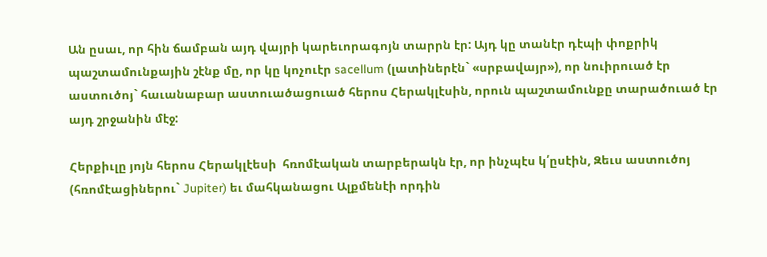Ան ըսաւ, որ հին ճամբան այդ վայրի կարեւորագոյն տարրն էր: Այդ կը տանէր դէպի փոքրիկ պաշտամունքային շէնք մը, որ կը կոչուէր sacellum (լատիներէն` «սրբավայր»), որ նուիրուած էր աստուծոյ` հաւանաբար աստուածացուած հերոս Հերակլէսին, որուն պաշտամունքը տարածուած էր այդ շրջանին մէջ:

Հերքիւլը յոյն հերոս Հերակլէեսի  հռոմէական տարբերակն էր, որ ինչպէս կ՛ըսէին, Զեւս աստուծոյ (հռոմէացիներու` Jupiter) եւ մահկանացու Ալքմենէի որդին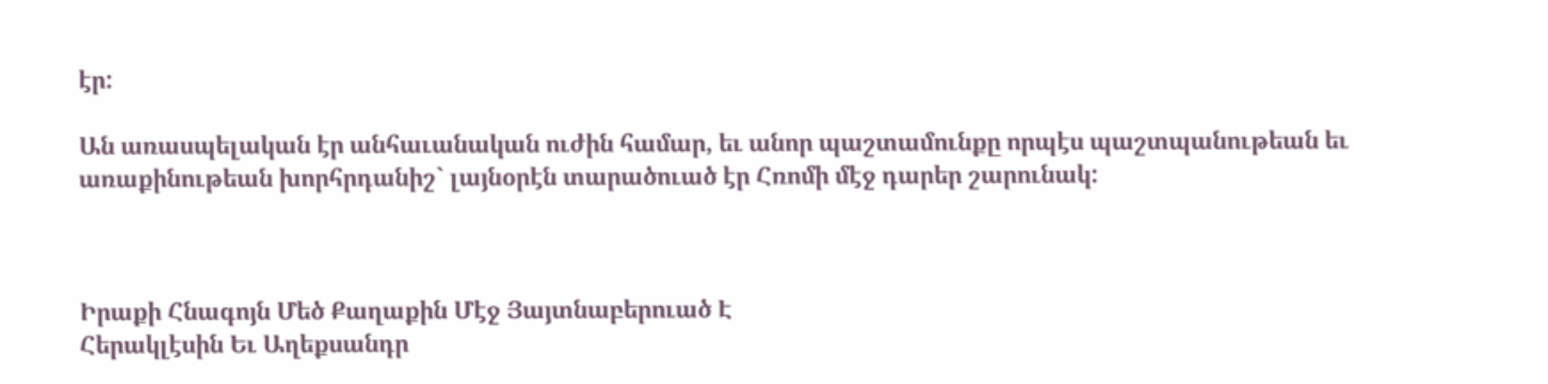էր:

Ան առասպելական էր անհաւանական ուժին համար, եւ անոր պաշտամունքը որպէս պաշտպանութեան եւ առաքինութեան խորհրդանիշ` լայնօրէն տարածուած էր Հռոմի մէջ դարեր շարունակ:



Իրաքի Հնագոյն Մեծ Քաղաքին Մէջ Յայտնաբերուած Է
Հերակլէսին Եւ Աղեքսանդր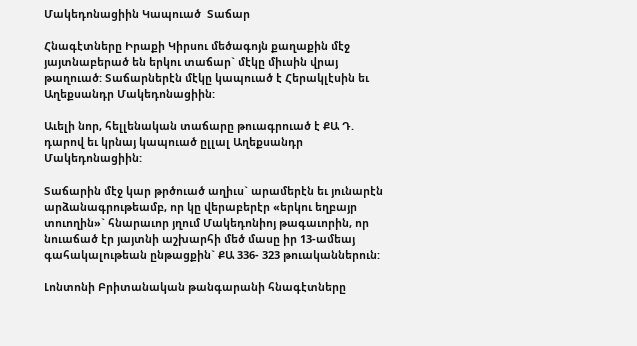Մակեդոնացիին Կապուած  Տաճար

Հնագէտները Իրաքի Կիրսու մեծագոյն քաղաքին մէջ յայտնաբերած են երկու տաճար` մէկը միւսին վրայ թաղուած: Տաճարներէն մէկը կապուած է Հերակլէսին եւ Աղեքսանդր Մակեդոնացիին:

Աւելի նոր, հելլենական տաճարը թուագրուած է ՔԱ Դ. դարով եւ կրնայ կապուած ըլլալ Աղեքսանդր Մակեդոնացիին:

Տաճարին մէջ կար թրծուած աղիւս` արամերէն եւ յունարէն արձանագրութեամբ, որ կը վերաբերէր «երկու եղբայր տուողին»` հնարաւոր յղում Մակեդոնիոյ թագաւորին, որ նուաճած էր յայտնի աշխարհի մեծ մասը իր 13-ամեայ գահակալութեան ընթացքին` ՔԱ 336- 323 թուականներուն:

Լոնտոնի Բրիտանական թանգարանի հնագէտները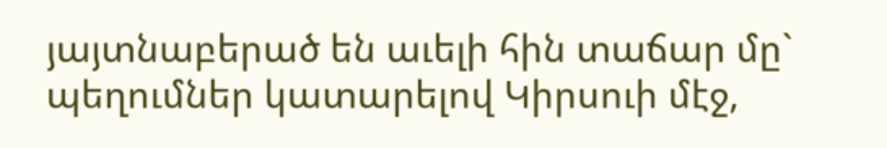յայտնաբերած են աւելի հին տաճար մը` պեղումներ կատարելով Կիրսուի մէջ,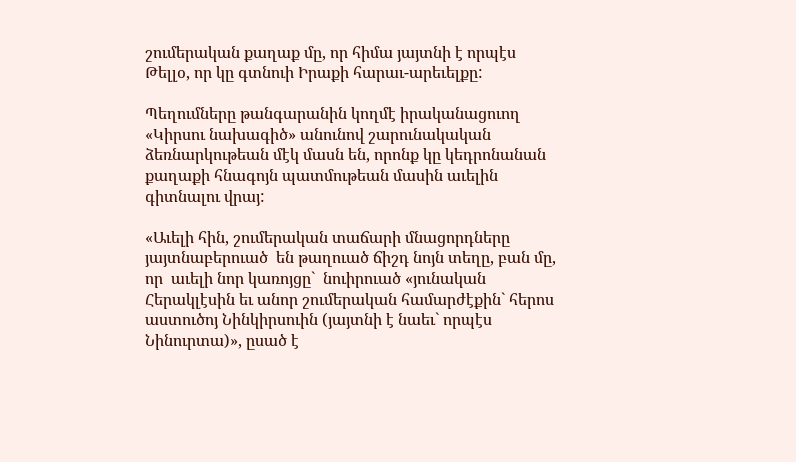շումերական քաղաք մը, որ հիմա յայտնի է որպէս Թելլօ, որ կը գտնուի Իրաքի հարաւ-արեւելքը:

Պեղումները թանգարանին կողմէ իրականացուող «Կիրսու նախագիծ» անունով շարունակական ձեռնարկութեան մէկ մասն են, որոնք կը կեդրոնանան քաղաքի հնագոյն պատմութեան մասին աւելին գիտնալու վրայ:

«Աւելի հին, շումերական տաճարի մնացորդները յայտնաբերուած  են թաղուած ճիշդ նոյն տեղը, բան մը, որ  աւելի նոր կառոյցը`  նուիրուած «յունական Հերակլէսին եւ անոր շումերական համարժէքին` հերոս աստուծոյ Նինկիրսուին (յայտնի է նաեւ` որպէս Նինուրտա)», ըսած է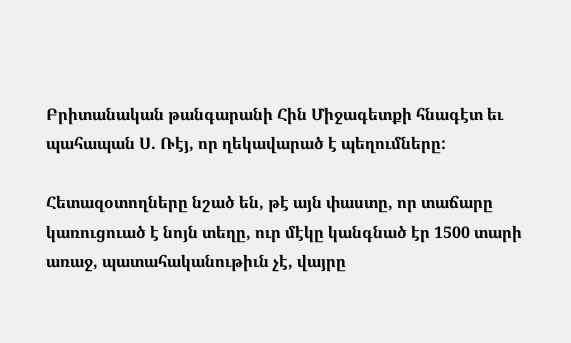Բրիտանական թանգարանի Հին Միջագետքի հնագէտ եւ պահապան Ս. Ռէյ, որ ղեկավարած է պեղումները:

Հետազօտողները նշած են, թէ այն փաստը, որ տաճարը կառուցուած է նոյն տեղը, ուր մէկը կանգնած էր 1500 տարի առաջ, պատահականութիւն չէ, վայրը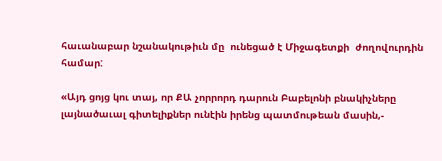հաւանաբար նշանակութիւն մը  ունեցած է Միջագետքի  ժողովուրդին համար:

«Այդ ցոյց կու տայ, որ ՔԱ չորրորդ դարուն Բաբելոնի բնակիչները լայնածաւալ գիտելիքներ ունէին իրենց պատմութեան մասին,-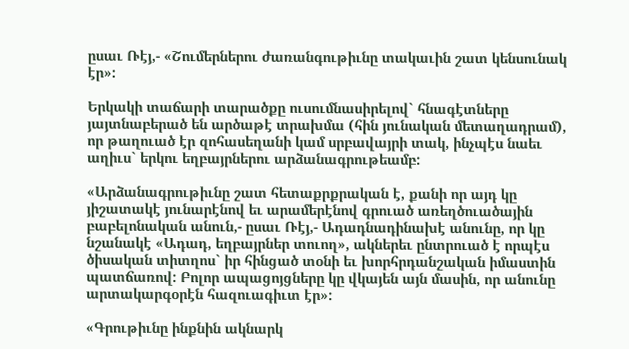ըսաւ Ռէյ,- «Շումերներու ժառանգութիւնը տակաւին շատ կենսունակ էր»:

Երկակի տաճարի տարածքը ուսումնասիրելով` հնագէտները յայտնաբերած են արծաթէ տրախմա (հին յունական մետաղադրամ), որ թաղուած էր զոհասեղանի կամ սրբավայրի տակ, ինչպէս նաեւ աղիւս` երկու եղբայրներու արձանագրութեամբ:

«Արձանագրութիւնը շատ հետաքրքրական է, քանի որ այդ կը յիշատակէ յունարէնով եւ արամերէնով գրուած առեղծուածային բաբելոնական անուն,- ըսաւ Ռէյ,- Ադադնադինախէ անունը, որ կը նշանակէ «Ադադ, եղբայրներ տուող», ակներեւ ընտրուած է որպէս ծիսական տիտղոս` իր հինցած տօնի եւ խորհրդանշական իմաստին պատճառով: Բոլոր ապացոյցները կը վկայեն այն մասին, որ անունը արտակարգօրէն հազուագիւտ էր»:

«Գրութիւնը ինքնին ակնարկ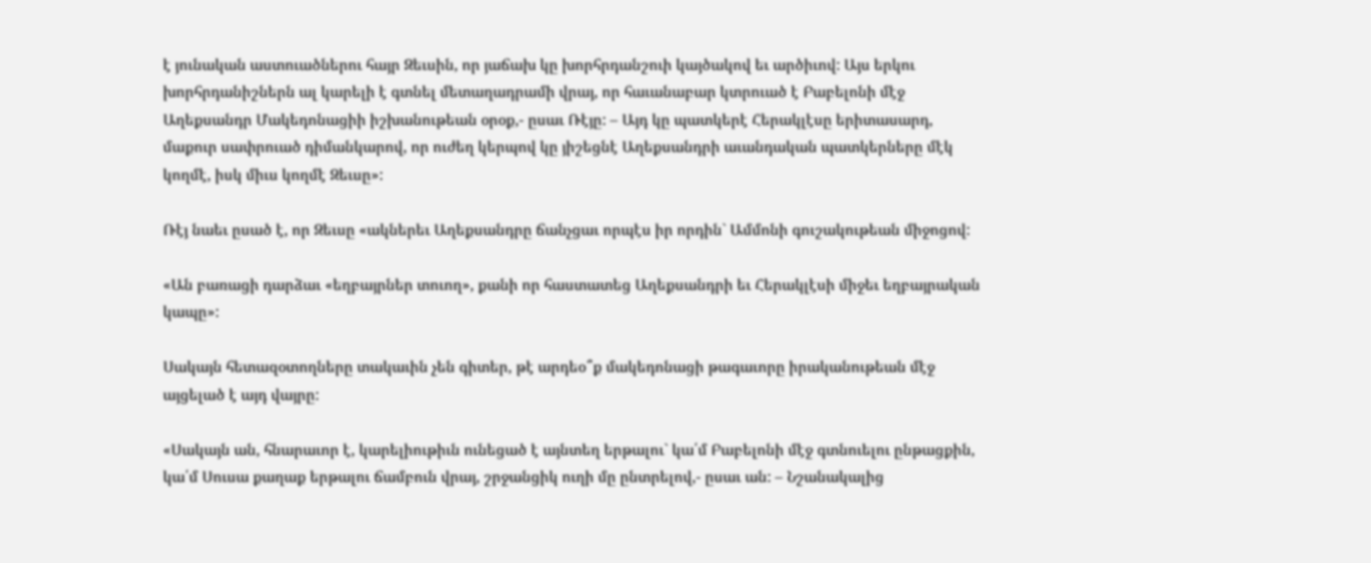է յունական աստուածներու հայր Զեւսին, որ յաճախ կը խորհրդանշուի կայծակով եւ արծիւով: Այս երկու խորհրդանիշներն ալ կարելի է գտնել մետաղադրամի վրայ, որ հաւանաբար կտրուած է Բաբելոնի մէջ Աղեքսանդր Մակեդոնացիի իշխանութեան օրօք,- ըսաւ Ռէյը: – Այդ կը պատկերէ Հերակլէսը երիտասարդ, մաքուր սափրուած դիմանկարով, որ ուժեղ կերպով կը յիշեցնէ Աղեքսանդրի աւանդական պատկերները մէկ կողմէ, իսկ միւս կողմէ Զեւսը»:

Ռէյ նաեւ ըսած է, որ Զեւսը «ակներեւ Աղեքսանդրը ճանչցաւ որպէս իր որդին` Ամմոնի գուշակութեան միջոցով:

«Ան բառացի դարձաւ «եղբայրներ տուող», քանի որ հաստատեց Աղեքսանդրի եւ Հերակլէսի միջեւ եղբայրական կապը»:

Սակայն հետազօտողները տակաւին չեն գիտեր, թէ արդեօ՞ք մակեդոնացի թագաւորը իրականութեան մէջ այցելած է այդ վայրը:

«Սակայն ան, հնարաւոր է, կարելիութիւն ունեցած է այնտեղ երթալու` կա՛մ Բաբելոնի մէջ գտնուելու ընթացքին, կա՛մ Սուսա քաղաք երթալու ճամբուն վրայ, շրջանցիկ ուղի մը ընտրելով,- ըսաւ ան: – Նշանակալից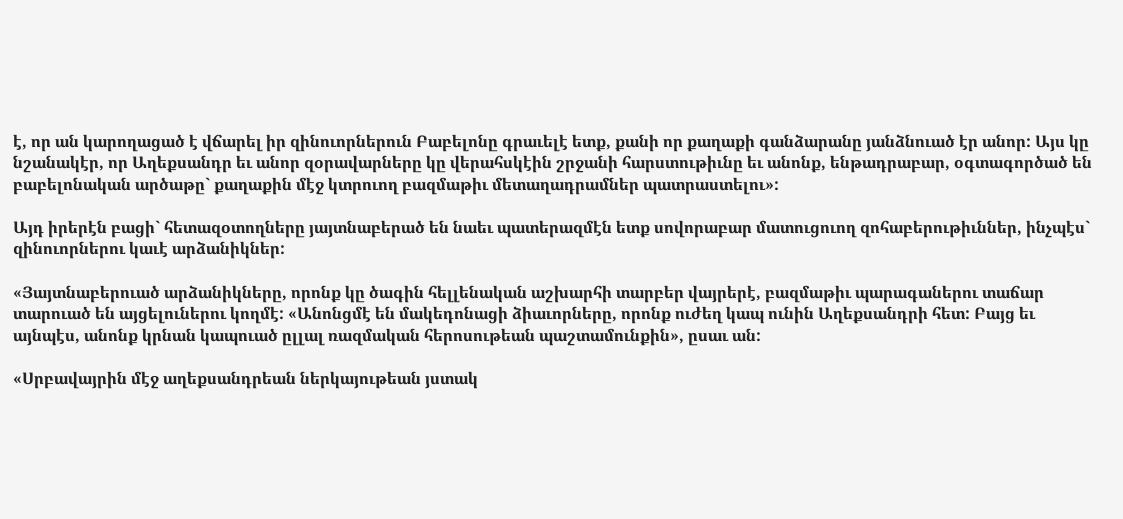է, որ ան կարողացած է վճարել իր զինուորներուն Բաբելոնը գրաւելէ ետք, քանի որ քաղաքի գանձարանը յանձնուած էր անոր: Այս կը նշանակէր, որ Աղեքսանդր եւ անոր զօրավարները կը վերահսկէին շրջանի հարստութիւնը եւ անոնք, ենթադրաբար, օգտագործած են բաբելոնական արծաթը` քաղաքին մէջ կտրուող բազմաթիւ մետաղադրամներ պատրաստելու»:

Այդ իրերէն բացի` հետազօտողները յայտնաբերած են նաեւ պատերազմէն ետք սովորաբար մատուցուող զոհաբերութիւններ, ինչպէս` զինուորներու կաւէ արձանիկներ:

«Յայտնաբերուած արձանիկները, որոնք կը ծագին հելլենական աշխարհի տարբեր վայրերէ, բազմաթիւ պարագաներու տաճար տարուած են այցելուներու կողմէ: «Անոնցմէ են մակեդոնացի ձիաւորները, որոնք ուժեղ կապ ունին Աղեքսանդրի հետ: Բայց եւ այնպէս, անոնք կրնան կապուած ըլլալ ռազմական հերոսութեան պաշտամունքին», ըսաւ ան:

«Սրբավայրին մէջ աղեքսանդրեան ներկայութեան յստակ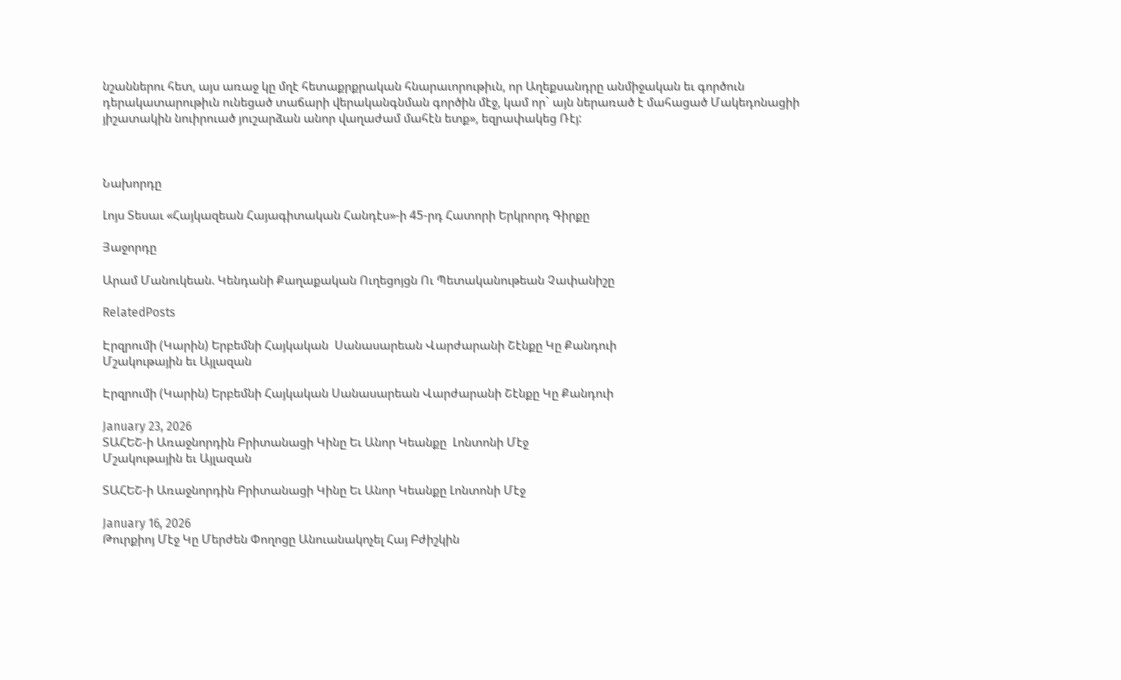նշաններու հետ, այս առաջ կը մղէ հետաքրքրական հնարաւորութիւն, որ Աղեքսանդրը անմիջական եւ գործուն դերակատարութիւն ունեցած տաճարի վերականգնման գործին մէջ, կամ որ` այն ներառած է մահացած Մակեդոնացիի յիշատակին նուիրուած յուշարձան անոր վաղաժամ մահէն ետք», եզրափակեց Ռէյ:



Նախորդը

Լոյս Տեսաւ «Հայկազեան Հայագիտական Հանդէս»-ի 45-րդ Հատորի Երկրորդ Գիրքը

Յաջորդը

Արամ Մանուկեան. Կենդանի Քաղաքական Ուղեցոյցն Ու Պետականութեան Չափանիշը

RelatedPosts

Էրզրումի (Կարին) Երբեմնի Հայկական  Սանասարեան Վարժարանի Շէնքը Կը Քանդուի
Մշակութային եւ Այլազան

Էրզրումի (Կարին) Երբեմնի Հայկական Սանասարեան Վարժարանի Շէնքը Կը Քանդուի

January 23, 2026
ՏԱՀԵՇ-ի Առաջնորդին Բրիտանացի Կինը Եւ Անոր Կեանքը  Լոնտոնի Մէջ
Մշակութային եւ Այլազան

ՏԱՀԵՇ-ի Առաջնորդին Բրիտանացի Կինը Եւ Անոր Կեանքը Լոնտոնի Մէջ

January 16, 2026
Թուրքիոյ Մէջ Կը Մերժեն Փողոցը Անուանակոչել Հայ Բժիշկին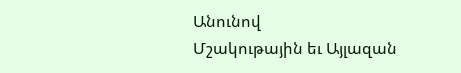Անունով
Մշակութային եւ Այլազան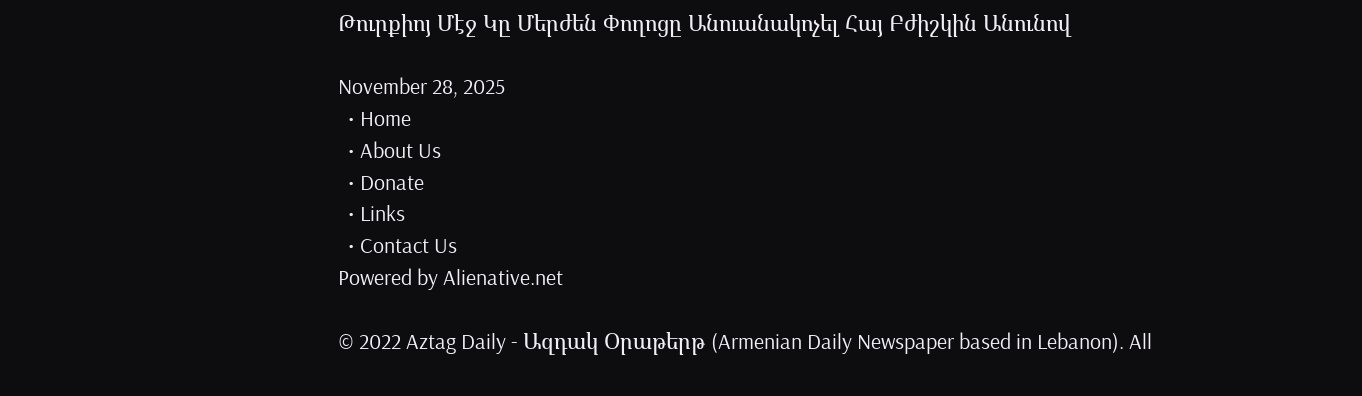Թուրքիոյ Մէջ Կը Մերժեն Փողոցը Անուանակոչել Հայ Բժիշկին Անունով

November 28, 2025
  • Home
  • About Us
  • Donate
  • Links
  • Contact Us
Powered by Alienative.net

© 2022 Aztag Daily - Ազդակ Օրաթերթ (Armenian Daily Newspaper based in Lebanon). All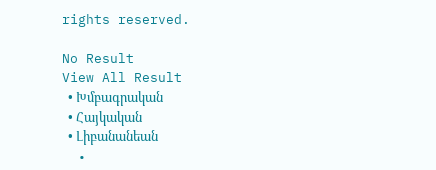rights reserved.

No Result
View All Result
  • Խմբագրական
  • Հայկական
  • Լիբանանեան
  •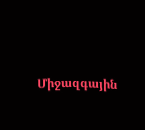Միջազգային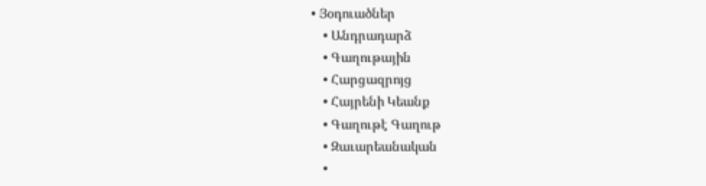• Յօդուածներ
    • Անդրադարձ
    • Գաղութային
    • Հարցազրոյց
    • Հայրենի Կեանք
    • Գաղութէ Գաղութ
    • Զաւարեանական
    •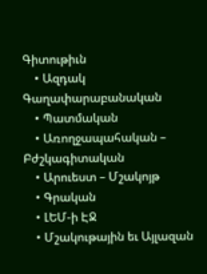Գիտութիւն
    • Ազդակ Գաղափարաբանական
    • Պատմական
    • Առողջապահական – Բժշկագիտական
    • Արուեստ – Մշակոյթ
    • Գրական
    • ԼԵՄ-ի ԷՋ
    • Մշակութային եւ Այլազան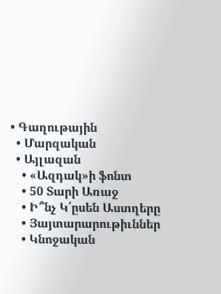• Գաղութային
  • Մարզական
  • Այլազան
    • «Ազդակ»ի ֆոնտ
    • 50 Տարի Առաջ
    • Ի՞նչ Կ՛ըսեն Աստղերը
    • Յայտարարութիւններ
    • Կնոջական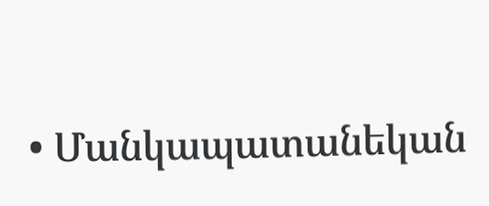• Մանկապատանեկան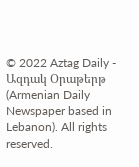© 2022 Aztag Daily - Ազդակ Օրաթերթ (Armenian Daily Newspaper based in Lebanon). All rights reserved.